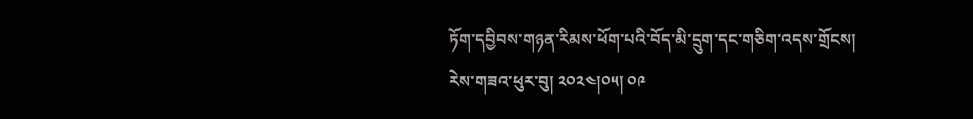ཏོག་དབྱིབས་གཉན་རིམས་ཕོག་པའི་བོད་མི་དྲུག་དང་གཅིག་འདས་གྲོངས།
རེས་གཟའ་ཕུར་བུ། ༢༠༢༤།༠༥། ༠༩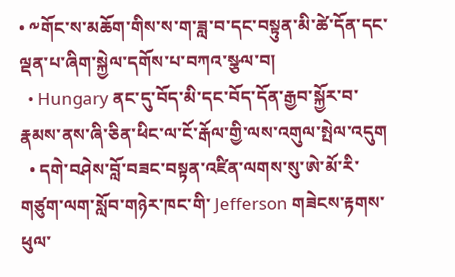• ༸གོང་ས་མཆོག་གིས་ས་ག་ཟླ་བ་དང་བསྟུན་མི་ཚེ་དོན་དང་ལྡན་པ་ཞིག་སྐྱེལ་དགོས་པ་བཀའ་སྩལ་བ།
  • Hungary ནང་དུ་བོད་མི་དང་བོད་དོན་རྒྱབ་སྐྱོར་བ་རྣམས་ནས་ཞི་ཅིན་ཕིང་ལ་ངོ་རྒོལ་གྱི་ལས་འགུལ་སྤེལ་འདུག
  • དགེ་བཤེས་བློ་བཟང་བསྟན་འཛིན་ལགས་སུ་ཨེ་མོ་རི་གཙུག་ལག་སློབ་གཉེར་ཁང་གི་ Jefferson གཟེངས་རྟགས་ཕུལ་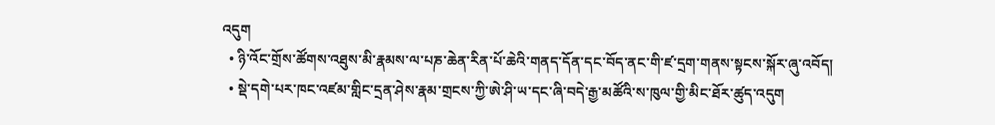འདུག
  • ཉི་འོང་གྲོས་ཚོགས་འཐུས་མི་རྣམས་ལ་པཎ་ཆེན་རིན་པོ་ཆེའི་གནད་དོན་དང་བོད་ནང་གི་ཛ་དྲག་གནས་སྟངས་སྐོར་ཞུ་འབོད།
  • སྡེ་དགེ་པར་ཁང་འཛམ་གླིང་དྲན་ཤེས་རྣམ་གྲངས་ཀྱི་ཨེ་ཤི་ཡ་དང་ཞི་བདེ་རྒྱ་མཚོའི་ས་ཁུལ་གྱི་མིང་ཐོར་ཚུད་འདུག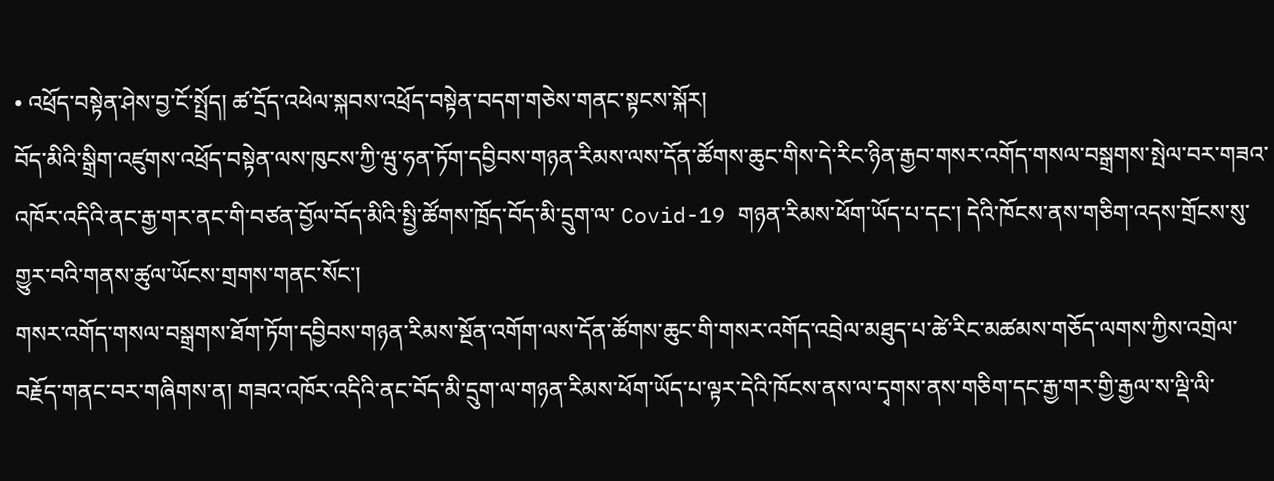• འཕྲོད་བསྟེན་ཤེས་བྱ་ངོ་སྤྲོད། ཚ་དྲོད་འཕེལ་སྐབས་འཕྲོད་བསྟེན་བདག་གཅེས་གནང་སྟངས་སྐོར།
བོད་མིའི་སྒྲིག་འཛུགས་འཕྲོད་བསྟེན་ལས་ཁུངས་ཀྱི་ཝུ་ཧན་ཏོག་དབྱིབས་གཉན་རིམས་ལས་དོན་ཚོགས་ཆུང་གིས་དེ་རིང་ཉིན་རྒྱབ་གསར་འགོད་གསལ་བསྒྲགས་སྤེལ་བར་གཟའ་འཁོར་འདིའི་ནང་རྒྱ་གར་ནང་གི་བཙན་བྱོལ་བོད་མིའི་སྤྱི་ཚོགས་ཁྲོད་བོད་མི་དྲུག་ལ་ Covid-19 གཉན་རིམས་ཕོག་ཡོད་པ་དང་། དེའི་ཁོངས་ནས་གཅིག་འདས་གྲོངས་སུ་གྱུར་བའི་གནས་ཚུལ་ཡོངས་གྲགས་གནང་སོང་།
གསར་འགོད་གསལ་བསྒྲགས་ཐོག་ཏོག་དབྱིབས་གཉན་རིམས་སྔོན་འགོག་ལས་དོན་ཚོགས་ཆུང་གི་གསར་འགོད་འབྲེལ་མཐུད་པ་ཚེ་རིང་མཚམས་གཅོད་ལགས་ཀྱིས་འགྲེལ་བརྗོད་གནང་བར་གཞིགས་ན། གཟའ་འཁོར་འདིའི་ནང་བོད་མི་དྲུག་ལ་གཉན་རིམས་ཕོག་ཡོད་པ་ལྟར་དེའི་ཁོངས་ནས་ལ་དྭགས་ནས་གཅིག་དང་རྒྱ་གར་གྱི་རྒྱལ་ས་ལྡི་ལི་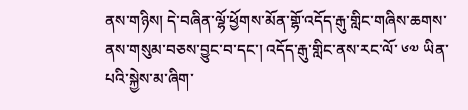ནས་གཉིས། དེ་བཞིན་ལྷོ་ཕྱོགས་མོན་གྷོ་འདོད་རྒུ་གླིང་གཞིས་ཆགས་ནས་གསུམ་བཅས་བྱུང་བ་དང་། འདོད་རྒུ་གླིང་ནས་རང་ལོ་ ༦༧ ཡིན་པའི་སྐྱེས་མ་ཞིག་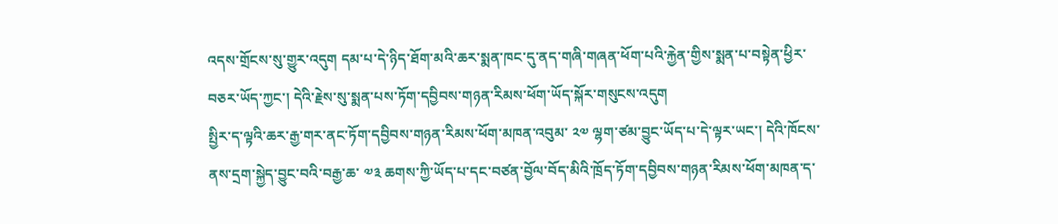འདས་གྲོངས་སུ་གྱུར་འདུག དམ་པ་དེ་ཉིད་ཐོག་མའི་ཆར་སྨན་ཁང་དུ་ནད་གཞི་གཞན་ཕོག་པའི་རྐྱེན་གྱིས་སྨན་པ་བསྟེན་ཕྱིར་བཅར་ཡོད་ཀྱང་། དེའི་རྗེས་སུ་སྨན་པས་ཏོག་དབྱིབས་གཉན་རིམས་ཕོག་ཡོད་སྐོར་གསུངས་འདུག
སྤྱིར་ད་ལྟའི་ཆར་རྒྱ་གར་ནང་ཏོག་དབྱིབས་གཉན་རིམས་ཕོག་མཁན་འབུམ་ ༢༧ ལྷག་ཙམ་བྱུང་ཡོད་པ་དེ་ལྟར་ཡང་། དེའི་ཁོངས་ནས་དྲག་སྐྱེད་བྱུང་བའི་བརྒྱ་ཆ་ ༧༣ ཆགས་ཀྱི་ཡོད་པ་དང་བཙན་བྱོལ་བོད་མིའི་ཁྲོད་ཏོག་དབྱིབས་གཉན་རིམས་ཕོག་མཁན་ད་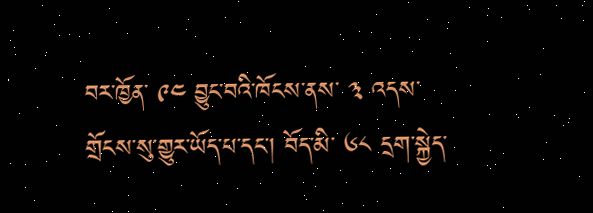བར་ཁྱོན་ ༩༤ བྱུང་བའི་ཁོངས་ནས་ ༣ འདས་གྲོངས་སུ་གྱུར་ཡོད་པ་དང་། བོད་མི་ ༦༨ དྲག་སྐྱེད་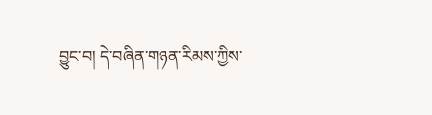བྱུང་བ། དེ་བཞིན་གཉན་རིམས་ཀྱིས་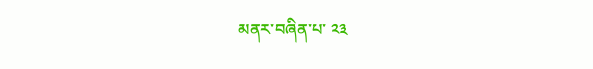མནར་བཞིན་པ་ ༢༣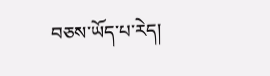བཅས་ཡོད་པ་རེད།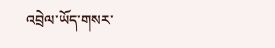འབྲེལ་ཡོད་གསར་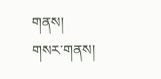གནས།
གསར་གནས།